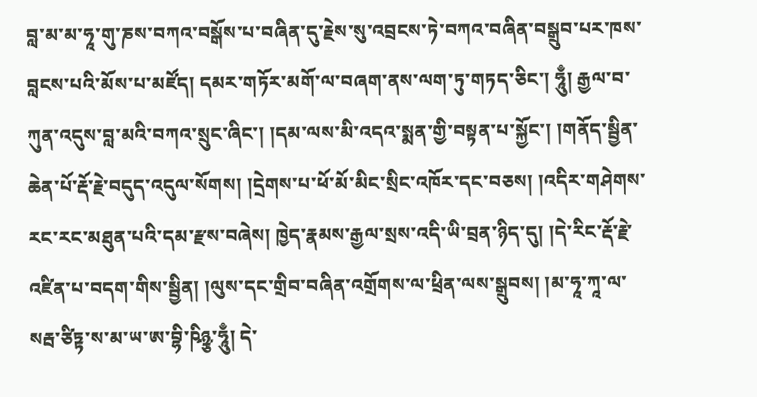བླ་མ་མ་ཧཱ་གུ་ཎས་བཀའ་བསྒོས་པ་བཞིན་དུ་རྗེས་སུ་འབྲངས་ཏེ་བཀའ་བཞིན་བསྒྲུབ་པར་ཁས་བླངས་པའི་མོས་པ་མཛོད། དམར་གཏོར་མགོ་ལ་བཞག་ནས་ལག་ཏུ་གཏད་ཅིང་། ཧཱུྃ། རྒྱལ་བ་ཀུན་འདུས་བླ་མའི་བཀའ་སྲུང་ཞིང་། །དམ་ལས་མི་འདའ་སྨན་གྱི་བསྟན་པ་སྐྱོང་། །གནོད་སྦྱིན་ཆེན་པོ་རྡོ་རྗེ་བདུད་འདུལ་སོགས། །དྲེགས་པ་ཕོ་མོ་མིང་སྲིང་འཁོར་དང་བཅས། །འདིར་གཤེགས་རང་རང་མཐུན་པའི་དམ་རྫས་བཞེས། ཁྱེད་རྣམས་རྒྱལ་སྲས་འདི་ཡི་བྲན་ཉིད་དུ། །དེ་རིང་རྡོ་རྗེ་འཛིན་པ་བདག་གིས་སྦྱིན། །ལུས་དང་གྲིབ་བཞིན་འགྲོགས་ལ་ཕྲིན་ལས་སྒྲུབས། །མ་ཧཱ་ཀཱ་ལ་སརྦ་ཙིཏྟ་ས་མ་ཡ་ཨ་བྷི་ཥིཉྩ་ཧཱུྃ། དེ་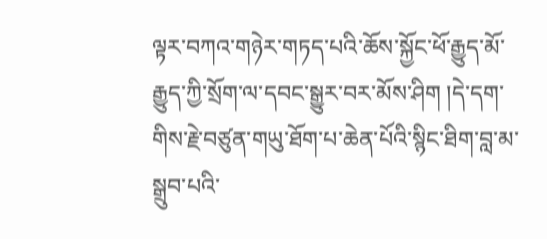ལྟར་བཀའ་གཉེར་གཏད་པའི་ཆོས་སྐྱོང་ཕོ་རྒྱུད་མོ་རྒྱུད་ཀྱི་སྲོག་ལ་དབང་སྒྱུར་བར་མོས་ཤིག །དེ་དག་གིས་རྗེ་བཙུན་གཡུ་ཐོག་པ་ཆེན་པོའི་སྙིང་ཐིག་བླ་མ་སྒྲུབ་པའི་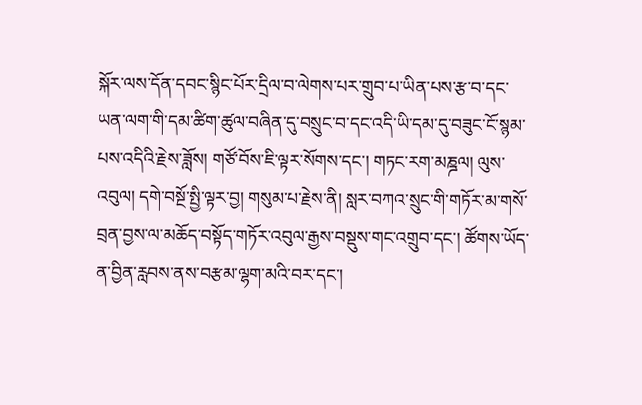སྐོར་ལས་དོན་དབང་སྙིང་པོར་དྲིལ་བ་ལེགས་པར་གྲུབ་པ་ཡིན་པས་རྩ་བ་དང་ཡན་ལག་གི་དམ་ཚིག་ཚུལ་བཞིན་དུ་བསྲུང་བ་དང་འདི་ཡི་དམ་དུ་བཟུང་ངོ་སྙམ་པས་འདིའི་རྗེས་ཟློས། གཙོ་བོས་ཇི་ལྟར་སོགས་དང་། གཏང་རག་མཎྜལ། ལུས་འབུལ། དགེ་བསྔོ་སྤྱི་ལྟར་བྱ། གསུམ་པ་རྗེས་ནི། སླར་བཀའ་སྲུང་གི་གཏོར་མ་གསོ་བྲན་བྱས་ལ་མཆོད་བསྟོད་གཏོར་འབུལ་རྒྱས་བསྡུས་གང་འགྲུབ་དང་། ཚོགས་ཡོད་ན་བྱིན་རླབས་ནས་བརྩམ་ལྷག་མའི་བར་དང་།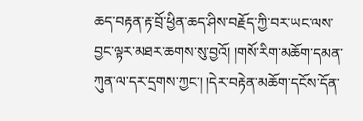ཆད་བརྟན་རྟ་བྲོ་ཕྱིན་ཆད་ཤིས་བརྗོད་ཀྱི་བར་ཡང་ལས་བྱང་ལྟར་མཐར་ཆགས་སུ་བྱའོ། །གསོ་རིག་མཆོག་དམན་ཀུན་ལ་དར་དྲགས་ཀྱང་། །དེར་བརྟེན་མཆོག་དངོས་དོན་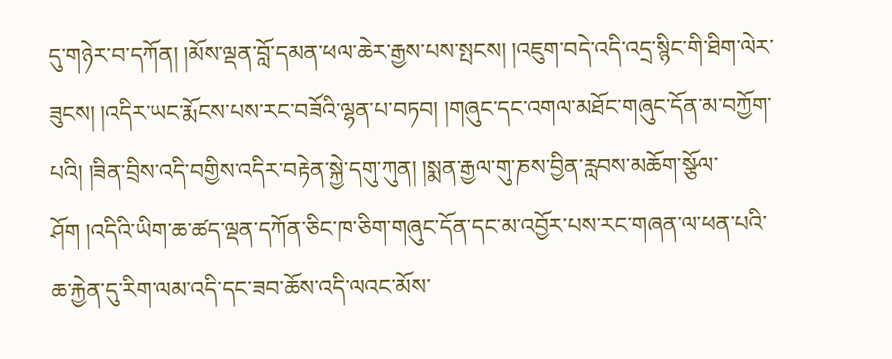དུ་གཉེར་བ་དཀོན། །མོས་ལྡན་བློ་དམན་ཕལ་ཆེར་རྒྱས་པས་སྤངས། །འཇུག་བདེ་འདི་འདྲ་སྙིང་གི་ཐིག་ལེར་ཟུངས། །འདིར་ཡང་རྨོངས་པས་རང་བཟོའི་ལྷན་པ་བཏབ། །གཞུང་དང་འགལ་མཐོང་གཞུང་དོན་མ་བཀྱོག་པའི། །ཟིན་བྲིས་འདི་བགྱིས་འདིར་བརྟེན་སྐྱེ་དགུ་ཀུན། །སྨན་རྒྱལ་གུ་ཎས་བྱིན་རླབས་མཆོག་སྩོལ་ཤོག །འདིའི་ཡིག་ཆ་ཚད་ལྡན་དཀོན་ཅིང་ཁ་ཅིག་གཞུང་དོན་དང་མ་འབྱོར་པས་རང་གཞན་ལ་ཕན་པའི་ཆ་རྐྱེན་དུ་རིག་ལམ་འདི་དང་ཟབ་ཆོས་འདི་ལའང་མོས་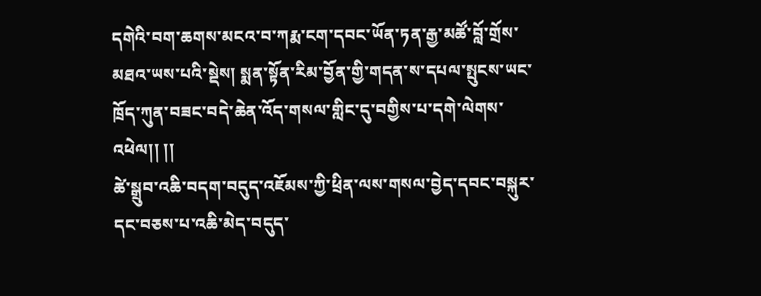དགེའི་བག་ཆགས་མངའ་བ་ཀརྨ་ངག་དབང་ཡོན་ཏན་རྒྱ་མཚོ་བློ་གྲོས་མཐའ་ཡས་པའི་སྡེས། སྨན་སྟོན་རིམ་བྱོན་གྱི་གདན་ས་དཔལ་སྤུངས་ཡང་ཁྲོད་ཀུན་བཟང་བདེ་ཆེན་འོད་གསལ་གླིང་དུ་བགྱིས་པ་དགེ་ལེགས་འཕེལ།། །།
ཚེ་སྒྲུབ་འཆི་བདག་བདུད་འཇོམས་ཀྱི་ཕྲིན་ལས་གསལ་བྱེད་དབང་བསྐུར་དང་བཅས་པ་འཆི་མེད་བདུད་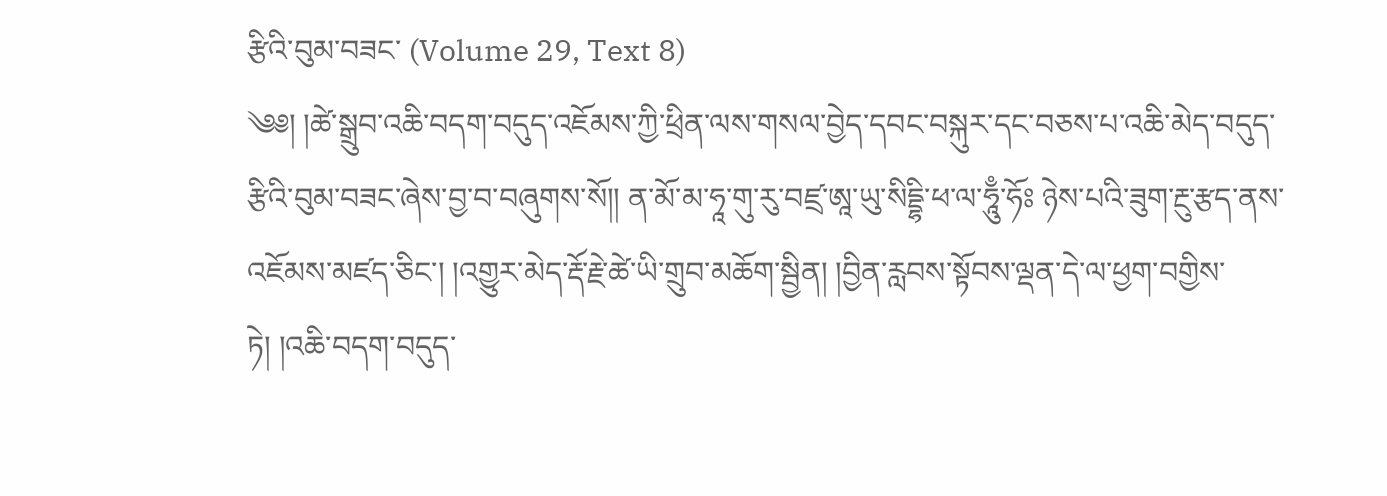རྩིའི་བུམ་བཟང་ (Volume 29, Text 8)
༄༅། །ཚེ་སྒྲུབ་འཆི་བདག་བདུད་འཇོམས་ཀྱི་ཕྲིན་ལས་གསལ་བྱེད་དབང་བསྐུར་དང་བཅས་པ་འཆི་མེད་བདུད་རྩིའི་བུམ་བཟང་ཞེས་བྱ་བ་བཞུགས་སོ།། ན་མོ་མ་ཧཱ་གུ་རུ་བཛྲ་ཨཱ་ཡུ་སིདྡྷི་ཕ་ལ་ཧཱུྃ་ཧོཿ ཉེས་པའི་ཟུག་རྔུ་རྩད་ནས་འཇོམས་མཛད་ཅིང་། །འགྱུར་མེད་རྡོ་རྗེ་ཚེ་ཡི་གྲུབ་མཆོག་སྦྱིན། །བྱིན་རླབས་སྟོབས་ལྡན་དེ་ལ་ཕྱག་བགྱིས་ཏེ། །འཆི་བདག་བདུད་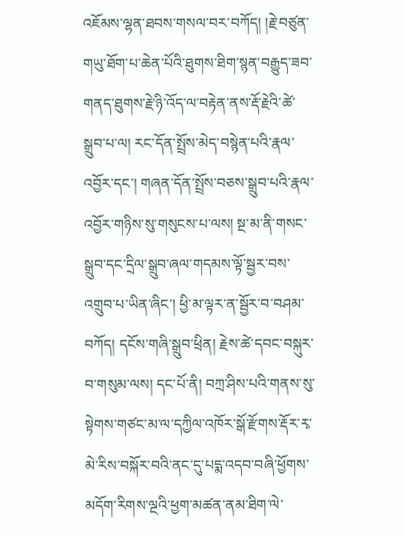འཇོམས་ལྷན་ཐབས་གསལ་བར་བཀོད། །རྗེ་བཙུན་གཡུ་ཐོག་པ་ཆེན་པོའི་ཐུགས་ཐིག་སྙན་བརྒྱུད་ཟབ་གནད་ཐུགས་རྗེ་ཉི་འོད་ལ་བརྟེན་ནས་རྡོ་རྗེའི་ཚེ་སྒྲུབ་པ་ལ། རང་དོན་སྤྲོས་མེད་བསྙེན་པའི་རྣལ་འབྱོར་དང་། གཞན་དོན་སྤྲོས་བཅས་སྒྲུབ་པའི་རྣལ་འབྱོར་གཉིས་སུ་གསུངས་པ་ལས། སྔ་མ་ནི་གསང་སྒྲུབ་དང་དྲིལ་སྒྲུབ་ཞལ་གདམས་ལྟོ་སྦྱར་བས་འགྲུབ་པ་ཡིན་ཞིང་། ཕྱི་མ་ལྟར་ན་སྦྱོར་བ་བཤམ་བཀོད། དངོས་གཞི་སྒྲུབ་ཕྲིན། རྗེས་ཚེ་དབང་བསྐུར་བ་གསུམ་ལས། དང་པོ་ནི། བཀྲ་ཤིས་པའི་གནས་སུ་སྟེགས་གཙང་མ་ལ་དཀྱིལ་འཁོར་སྒོ་རྫོགས་རྡོར་རྭ་མེ་རིས་བསྐོར་བའི་ནང་དུ་པདྨ་འདབ་བཞི་ཕྱོགས་མདོག་རིགས་ལྔའི་ཕྱག་མཚན་ནམ་ཐིག་ལེ་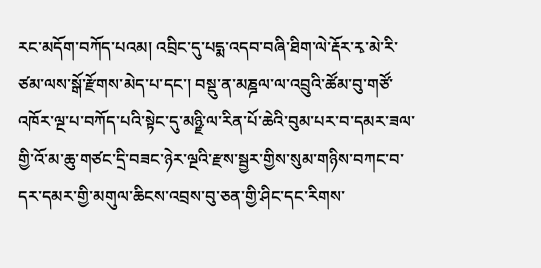རང་མདོག་བཀོད་པའམ། འབྲིང་དུ་པདྨ་འདབ་བཞི་ཐིག་ལེ་རྡོར་རྭ་མེ་རི་ཙམ་ལས་སྒོ་རྫོགས་མེད་པ་དང་། བསྡུ་ན་མཎྜལ་ལ་འབྲུའི་ཚོམ་བུ་གཙོ་འཁོར་ལྔ་པ་བཀོད་པའི་སྟེང་དུ་མཉྫི་ལ་རིན་པོ་ཆེའི་བུམ་པར་བ་དམར་ཟལ་གྱི་འོ་མ་ཆུ་གཙང་དྲི་བཟང་ཉེར་ལྔའི་རྫས་སྦྱར་གྱིས་སུམ་གཉིས་བཀང་བ་དར་དམར་གྱི་མགུལ་ཆིངས་འབྲས་བུ་ཅན་གྱི་ཤིང་དང་རིགས་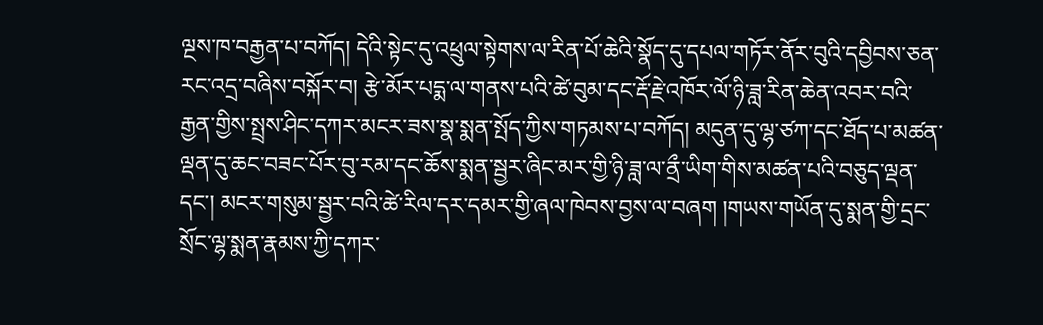ལྔས་ཁ་བརྒྱན་པ་བཀོད། དེའི་སྟེང་དུ་འཕྲུལ་སྟེགས་ལ་རིན་པོ་ཆེའི་སྣོད་དུ་དཔལ་གཏོར་ནོར་བུའི་དབྱིབས་ཅན་རང་འདྲ་བཞིས་བསྐོར་བ། རྩེ་མོར་པདྨ་ལ་གནས་པའི་ཚེ་བུམ་དང་རྡོ་རྗེ་འཁོར་ལོ་ཉི་ཟླ་རིན་ཆེན་འབར་བའི་རྒྱན་གྱིས་སྤྲས་ཤིང་དཀར་མངར་ཟས་སྣ་སྨན་སྤོད་ཀྱིས་གཏམས་པ་བཀོད། མདུན་དུ་ལྷ་ཙཀ་དང་ཐོད་པ་མཚན་ལྡན་དུ་ཆང་བཟང་པོར་བུ་རམ་དང་ཆོས་སྨན་སྦྱར་ཞིང་མར་གྱི་ཉི་ཟླ་ལ་ནྲྀ་ཡིག་གིས་མཚན་པའི་བཅུད་ལྡན་དང་། མངར་གསུམ་སྦྱར་བའི་ཚེ་རིལ་དར་དམར་གྱི་ཞལ་ཁེབས་བྱས་ལ་བཞག །གཡས་གཡོན་དུ་སྨན་གྱི་དྲང་སྲོང་ལྷ་སྨན་རྣམས་ཀྱི་དཀར་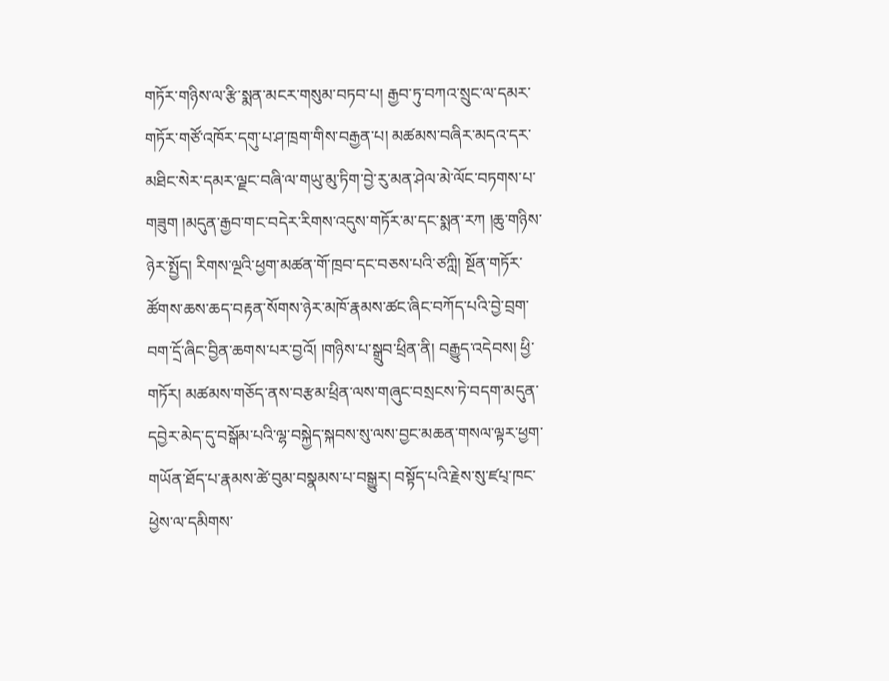གཏོར་གཉིས་ལ་རྩི་སྨན་མངར་གསུམ་བཏབ་པ། རྒྱབ་ཏུ་བཀའ་སྲུང་ལ་དམར་གཏོར་གཙོ་འཁོར་དགུ་པ་ཤ་ཁྲག་གིས་བརྒྱན་པ། མཚམས་བཞིར་མདའ་དར་མཐིང་སེར་དམར་ལྗང་བཞི་ལ་གཡུ་མུ་ཏིག་བྱེ་རུ་མན་ཤེལ་མེ་ལོང་བཏགས་པ་གཟུག །མདུན་རྒྱབ་གང་བདེར་རིགས་འདུས་གཏོར་མ་དང་སྨན་རཀ །ཆུ་གཉིས་ཉེར་སྤྱོད། རིགས་ལྔའི་ཕྱག་མཚན་གོ་ཁྲབ་དང་བཅས་པའི་ཙཀླི། སྔོན་གཏོར་ཚོགས་ཆས་ཆད་བརྟན་སོགས་ཉེར་མཁོ་རྣམས་ཚང་ཞིང་བཀོད་པའི་བྱེ་བྲག་བག་དྲོ་ཞིང་བྱིན་ཆགས་པར་བྱའོ། །གཉིས་པ་སྒྲུབ་ཕྲིན་ནི། བརྒྱུད་འདེབས། ཕྱི་གཏོར། མཚམས་གཅོད་ནས་བརྩམ་ཕྲིན་ལས་གཞུང་བསྲངས་ཏེ་བདག་མདུན་དབྱེར་མེད་དུ་བསྒོམ་པའི་ལྷ་བསྐྱེད་སྐབས་སུ་ལས་བྱང་མཆན་གསལ་ལྟར་ཕྱག་གཡོན་ཐོད་པ་རྣམས་ཚེ་བུམ་བསྣམས་པ་བསྒྱུར། བསྟོད་པའི་རྗེས་སུ་ཛཔ྄་ཁང་ཕྱེས་ལ་དམིགས་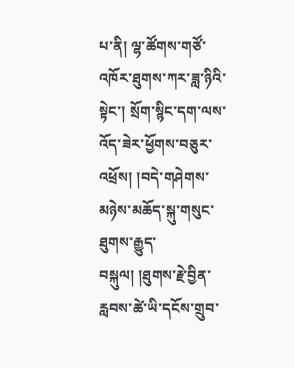པ་ནི། ལྷ་ཚོགས་གཙོ་འཁོར་ཐུགས་ཀར་ཟླ་ཉིའི་སྟེང་། སྲོག་སྙིང་དག་ལས་འོད་ཟེར་ཕྱོགས་བཅུར་འཕྲོས། །བདེ་གཤེགས་མཉེས་མཆོད་སྐུ་གསུང་ཐུགས་རྒྱུད་བསྐུལ། །ཐུགས་རྗེ་བྱིན་རླབས་ཚེ་ཡི་དངོས་གྲུབ་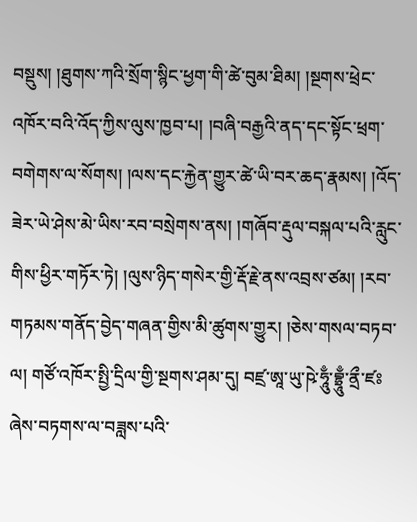བསྡུས། །ཐུགས་ཀའི་སྲོག་སྙིང་ཕྱག་གི་ཚེ་བུམ་ཐིམ། །སྔགས་ཕྲེང་འཁོར་བའི་འོད་ཀྱིས་ལུས་ཁྱབ་པ། །བཞི་བརྒྱའི་ནད་དང་སྟོང་ཕྲག་བགེགས་ལ་སོགས། །ལས་དང་རྐྱེན་གྱུར་ཚེ་ཡི་བར་ཆད་རྣམས། །འོད་ཟེར་ཡེ་ཤེས་མེ་ཡིས་རབ་བསྲེགས་ནས། །གཞོབ་རྡུལ་བསྐལ་པའི་རླུང་གིས་ཕྱིར་གཏོར་ཏེ། །ལུས་ཉིད་གསེར་གྱི་རྡོ་རྗེ་ནས་འབྲས་ཙམ། །རབ་གཏམས་གནོད་བྱེད་གཞན་གྱིས་མི་ཚུགས་གྱུར། །ཅེས་གསལ་བཏབ་ལ། གཙོ་འཁོར་སྤྱི་དྲིལ་གྱི་སྔགས་ཤམ་དུ། བཛྲ་ཨཱ་ཡུ་ཥེ་ཧཱུྃ་བྷྲཱུྃ་ནྲྀ་ཛཿ ཞེས་བཏགས་ལ་བཟླས་པའི་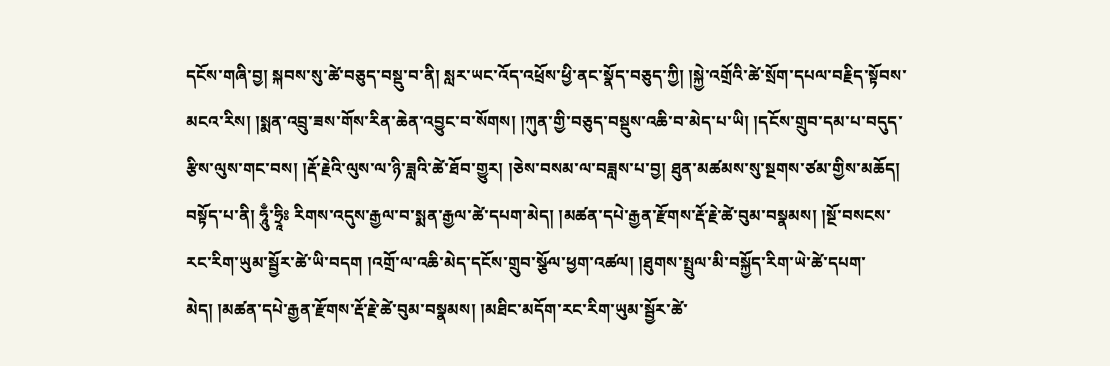དངོས་གཞི་བྱ། སྐབས་སུ་ཚེ་བཅུད་བསྡུ་བ་ནི། སླར་ཡང་འོད་འཕྲོས་ཕྱི་ནང་སྣོད་བཅུད་ཀྱི། །སྐྱེ་འགྲོའི་ཚེ་སྲོག་དཔལ་བརྗིད་སྟོབས་མངའ་རིས། །སྨན་འབྲུ་ཟས་གོས་རིན་ཆེན་འབྱུང་བ་སོགས། །ཀུན་གྱི་བཅུད་བསྡུས་འཆི་བ་མེད་པ་ཡི། །དངོས་གྲུབ་དམ་པ་བདུད་རྩིས་ལུས་གང་བས། །རྡོ་རྗེའི་ལུས་ལ་ཉི་ཟླའི་ཚེ་ཐོབ་གྱུར། །ཅེས་བསམ་ལ་བཟླས་པ་བྱ། ཐུན་མཚམས་སུ་སྔགས་ཙམ་གྱིས་མཆོད། བསྟོད་པ་ནི། ཧཱུྃ་ཧྲཱིཿ རིགས་འདུས་རྒྱལ་བ་སྨན་རྒྱལ་ཚེ་དཔག་མེད། །མཚན་དཔེ་རྒྱན་རྫོགས་རྡོ་རྗེ་ཚེ་བུམ་བསྣམས། །སྔོ་བསངས་རང་རིག་ཡུམ་སྦྱོར་ཚེ་ཡི་བདག །འགྲོ་ལ་འཆི་མེད་དངོས་གྲུབ་སྩོལ་ཕྱག་འཚལ། །ཐུགས་སྤྲུལ་མི་བསྐྱོད་རིག་ཡེ་ཚེ་དཔག་མེད། །མཚན་དཔེ་རྒྱན་རྫོགས་རྡོ་རྗེ་ཚེ་བུམ་བསྣམས། །མཐིང་མདོག་རང་རིག་ཡུམ་སྦྱོར་ཚེ་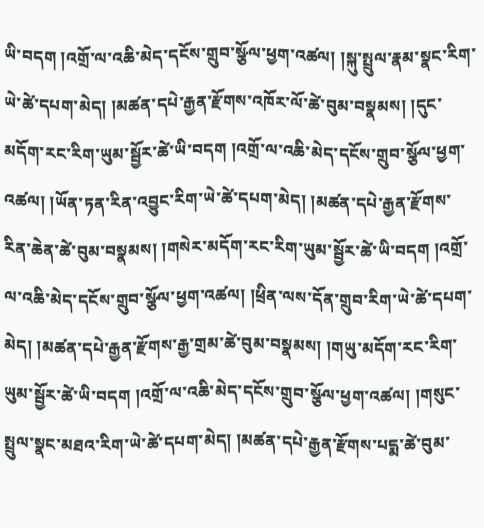ཡི་བདག །འགྲོ་ལ་འཆི་མེད་དངོས་གྲུབ་སྩོལ་ཕྱག་འཚལ། །སྐུ་སྤྲུལ་རྣམ་སྣང་རིག་ཡེ་ཚེ་དཔག་མེད། །མཚན་དཔེ་རྒྱན་རྫོགས་འཁོར་ལོ་ཚེ་བུམ་བསྣམས། །དུང་མདོག་རང་རིག་ཡུམ་སྦྱོར་ཚེ་ཡི་བདག །འགྲོ་ལ་འཆི་མེད་དངོས་གྲུབ་སྩོལ་ཕྱག་འཚལ། །ཡོན་ཏན་རིན་འབྱུང་རིག་ཡེ་ཚེ་དཔག་མེད། །མཚན་དཔེ་རྒྱན་རྫོགས་རིན་ཆེན་ཚེ་བུམ་བསྣམས། །གསེར་མདོག་རང་རིག་ཡུམ་སྦྱོར་ཚེ་ཡི་བདག །འགྲོ་ལ་འཆི་མེད་དངོས་གྲུབ་སྩོལ་ཕྱག་འཚལ། །ཕྲིན་ལས་དོན་གྲུབ་རིག་ཡེ་ཚེ་དཔག་མེད། །མཚན་དཔེ་རྒྱན་རྫོགས་རྒྱ་གྲམ་ཚེ་བུམ་བསྣམས། །གཡུ་མདོག་རང་རིག་ཡུམ་སྦྱོར་ཚེ་ཡི་བདག །འགྲོ་ལ་འཆི་མེད་དངོས་གྲུབ་སྩོལ་ཕྱག་འཚལ། །གསུང་སྤྲུལ་སྣང་མཐའ་རིག་ཡེ་ཚེ་དཔག་མེད། །མཚན་དཔེ་རྒྱན་རྫོགས་པདྨ་ཚེ་བུམ་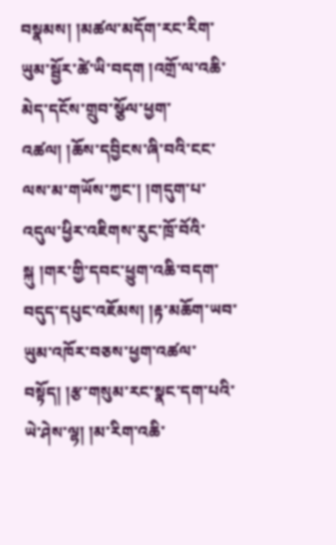བསྣམས། །མཚལ་མདོག་རང་རིག་ཡུམ་སྦྱོར་ཚེ་ཡི་བདག །འགྲོ་ལ་འཆི་མེད་དངོས་གྲུབ་སྩོལ་ཕྱག་འཚལ། །ཆོས་དབྱིངས་ཞི་བའི་ངང་ལས་མ་གཡོས་ཀྱང་། །གདུག་པ་འདུལ་ཕྱིར་འཇིགས་རུང་ཁྲོ་བོའི་སྐུ །གར་གྱི་དབང་ཕྱུག་འཆི་བདག་བདུད་དཔུང་འཇོམས། །རྟ་མཆོག་ཡབ་ཡུམ་འཁོར་བཅས་ཕྱག་འཚལ་བསྟོད། །རྩ་གསུམ་རང་སྣང་དག་པའི་ཡེ་ཤེས་ལྷ། །མ་རིག་འཆི་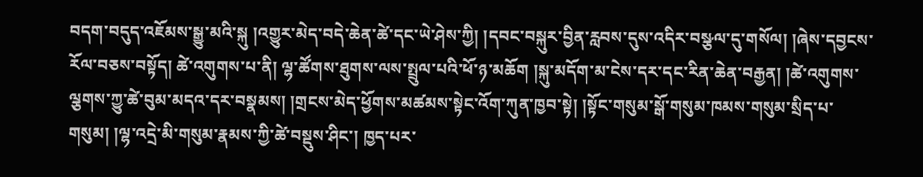བདག་བདུད་འཇོམས་སྒྱུ་མའི་སྐུ །འགྱུར་མེད་བདེ་ཆེན་ཚེ་དང་ཡེ་ཤེས་ཀྱི། །དབང་བསྐུར་བྱིན་རླབས་དུས་འདིར་བསྩལ་དུ་གསོལ། །ཞེས་དབྱངས་རོལ་བཅས་བསྟོད། ཚེ་འགུགས་པ་ནི། ལྷ་ཚོགས་ཐུགས་ལས་སྤྲུལ་པའི་ཕོ་ཉ་མཆོག །སྐུ་མདོག་མ་ངེས་དར་དང་རིན་ཆེན་བརྒྱན། །ཚེ་འགུགས་ལྕགས་ཀྱུ་ཚེ་བུམ་མདའ་དར་བསྣམས། །གྲངས་མེད་ཕྱོགས་མཚམས་སྟེང་འོག་ཀུན་ཁྱབ་སྟེ། །སྟོང་གསུམ་སྒོ་གསུམ་ཁམས་གསུམ་སྲིད་པ་གསུམ། །ལྷ་འདྲེ་མི་གསུམ་རྣམས་ཀྱི་ཚེ་བསྡུས་ཤིང་། ཁྱད་པར་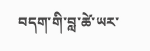བདག་གི་བླ་ཚེ་ཡར་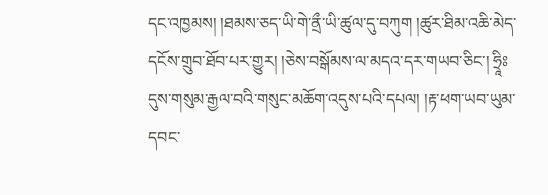དང་འཁྱམས། །ཐམས་ཅད་ཡི་གེ་ནྲྀ་ཡི་ཚུལ་དུ་བཀུག །ཚུར་ཐིམ་འཆི་མེད་དངོས་གྲུབ་ཐོབ་པར་གྱུར། །ཅེས་བསྒོམས་ལ་མདའ་དར་གཡབ་ཅིང་། ཧྲཱིཿ དུས་གསུམ་རྒྱལ་བའི་གསུང་མཆོག་འདུས་པའི་དཔལ། །རྟ་ཕག་ཡབ་ཡུམ་དབང་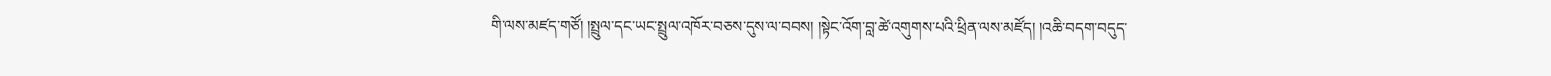གི་ལས་མཛད་གཙོ། །སྤྲུལ་དང་ཡང་སྤྲུལ་འཁོར་བཅས་དུས་ལ་བབས། །སྟེང་འོག་བླ་ཚེ་འགུགས་པའི་ཕྲིན་ལས་མཛོད། །འཆི་བདག་བདུད་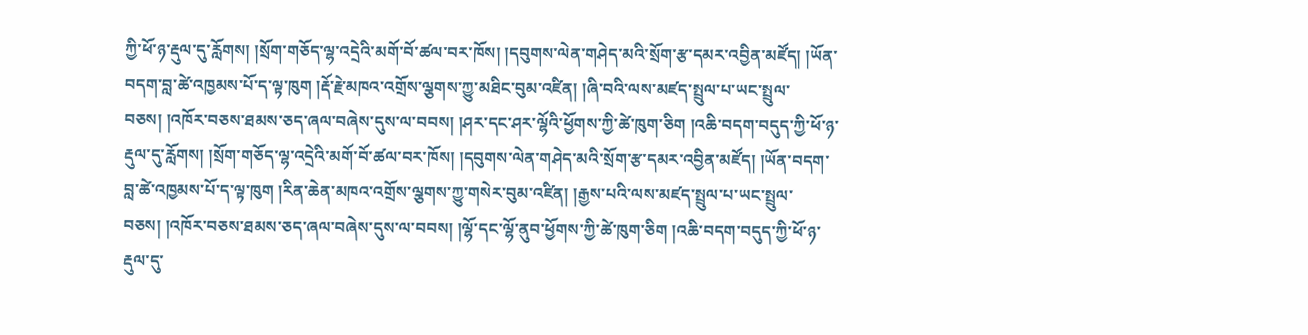ཀྱི་ཕོ་ཉ་རྡུལ་དུ་རློགས། །སྲོག་གཅོད་ལྷ་འདྲེའི་མགོ་བོ་ཚལ་བར་ཁོས། །དབུགས་ལེན་གཤེད་མའི་སྲོག་རྩ་དམར་འབྱིན་མཛོད། །ཡོན་བདག་བླ་ཚེ་འཁྱམས་པོ་ད་ལྟ་ཁུག །རྡོ་རྗེ་མཁའ་འགྲོས་ལྕགས་ཀྱུ་མཐིང་བུམ་འཛིན། །ཞི་བའི་ལས་མཛད་སྤྲུལ་པ་ཡང་སྤྲུལ་བཅས། །འཁོར་བཅས་ཐམས་ཅད་ཞལ་བཞེས་དུས་ལ་བབས། །ཤར་དང་ཤར་ལྷོའི་ཕྱོགས་ཀྱི་ཚེ་ཁུག་ཅིག །འཆི་བདག་བདུད་ཀྱི་ཕོ་ཉ་རྡུལ་དུ་རློགས། །སྲོག་གཅོད་ལྷ་འདྲེའི་མགོ་བོ་ཚལ་བར་ཁོས། །དབུགས་ལེན་གཤེད་མའི་སྲོག་རྩ་དམར་འབྱིན་མཛོད། །ཡོན་བདག་བླ་ཚེ་འཁྱམས་པོ་ད་ལྟ་ཁུག །རིན་ཆེན་མཁའ་འགྲོས་ལྕགས་ཀྱུ་གསེར་བུམ་འཛིན། །རྒྱས་པའི་ལས་མཛད་སྤྲུལ་པ་ཡང་སྤྲུལ་བཅས། །འཁོར་བཅས་ཐམས་ཅད་ཞལ་བཞེས་དུས་ལ་བབས། །ལྷོ་དང་ལྷོ་ནུབ་ཕྱོགས་ཀྱི་ཚེ་ཁུག་ཅིག །འཆི་བདག་བདུད་ཀྱི་ཕོ་ཉ་རྡུལ་དུ་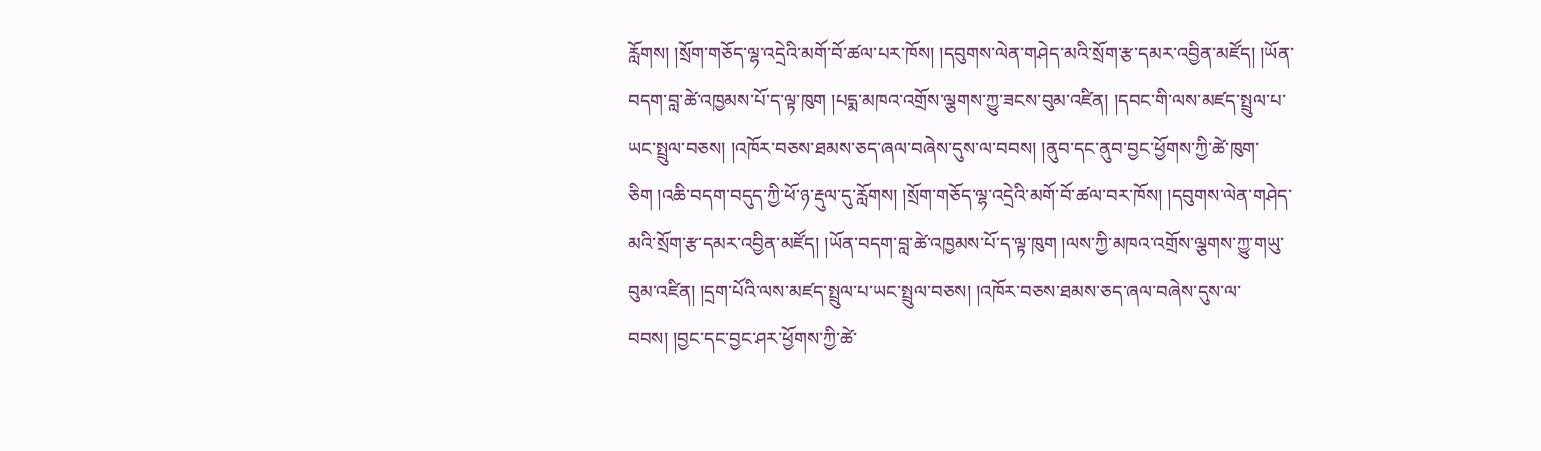རློགས། །སྲོག་གཅོད་ལྷ་འདྲེའི་མགོ་བོ་ཚལ་པར་ཁོས། །དབུགས་ལེན་གཤེད་མའི་སྲོག་རྩ་དམར་འབྱིན་མཛོད། །ཡོན་བདག་བླ་ཚེ་འཁྱམས་པོ་ད་ལྟ་ཁུག །པདྨ་མཁའ་འགྲོས་ལྕགས་ཀྱུ་ཟངས་བུམ་འཛིན། །དབང་གི་ལས་མཛད་སྤྲུལ་པ་ཡང་སྤྲུལ་བཅས། །འཁོར་བཅས་ཐམས་ཅད་ཞལ་བཞེས་དུས་ལ་བབས། །ནུབ་དང་ནུབ་བྱང་ཕྱོགས་ཀྱི་ཚེ་ཁུག་ཅིག །འཆི་བདག་བདུད་ཀྱི་ཕོ་ཉ་རྡུལ་དུ་རློགས། །སྲོག་གཅོད་ལྷ་འདྲེའི་མགོ་བོ་ཚལ་བར་ཁོས། །དབུགས་ལེན་གཤེད་མའི་སྲོག་རྩ་དམར་འབྱིན་མཛོད། །ཡོན་བདག་བླ་ཚེ་འཁྱམས་པོ་ད་ལྟ་ཁུག །ལས་ཀྱི་མཁའ་འགྲོས་ལྕགས་ཀྱུ་གཡུ་བུམ་འཛིན། །དྲག་པོའི་ལས་མཛད་སྤྲུལ་པ་ཡང་སྤྲུལ་བཅས། །འཁོར་བཅས་ཐམས་ཅད་ཞལ་བཞེས་དུས་ལ་བབས། །བྱང་དང་བྱང་ཤར་ཕྱོགས་ཀྱི་ཚེ་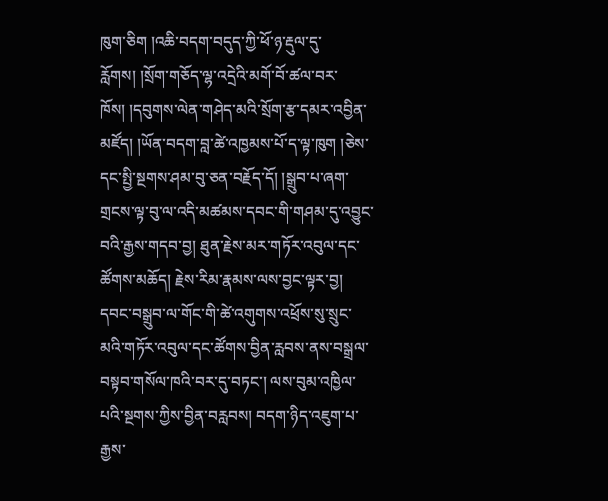ཁུག་ཅིག །འཆི་བདག་བདུད་ཀྱི་ཕོ་ཉ་རྡུལ་དུ་རློགས། །སྲོག་གཅོད་ལྷ་འདྲེའི་མགོ་བོ་ཚལ་བར་ཁོས། །དབུགས་ལེན་གཤེད་མའི་སྲོག་རྩ་དམར་འབྱིན་མཛོད། །ཡོན་བདག་བླ་ཚེ་འཁྱམས་པོ་ད་ལྟ་ཁུག །ཅེས་དང་སྤྱི་སྔགས་ཤམ་བུ་ཅན་བརྗོད་དོ། །སྒྲུབ་པ་ཞག་གྲངས་ལྟ་བུ་ལ་འདི་མཚམས་དབང་གི་གཤམ་དུ་འབྱུང་བའི་རྒྱས་གདབ་བྱ། ཐུན་རྗེས་མར་གཏོར་འབུལ་དང་ཚོགས་མཆོད། རྗེས་རིམ་རྣམས་ལས་བྱང་ལྟར་བྱ། དབང་བསྒྲུབ་ལ་གོང་གི་ཚེ་འགུགས་འཕྲོས་སུ་སྲུང་མའི་གཏོར་འབུལ་དང་ཚོགས་བྱིན་རླབས་ནས་བསྒྲལ་བསྟབ་གསོལ་ཁའི་བར་དུ་བཏང་། ལས་བུམ་འཁྱིལ་པའི་སྔགས་ཀྱིས་བྱིན་བརླབས། བདག་ཉིད་འཇུག་པ་རྒྱས་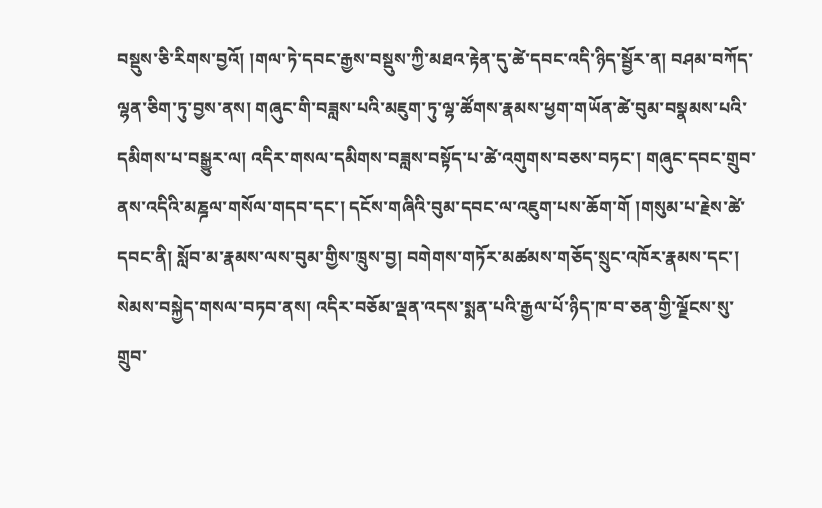བསྡུས་ཅི་རིགས་བྱའོ། །གལ་ཏེ་དབང་རྒྱས་བསྡུས་ཀྱི་མཐའ་རྟེན་དུ་ཚེ་དབང་འདི་ཉིད་སྦྱོར་ན། བཤམ་བཀོད་ལྷན་ཅིག་ཏུ་བྱས་ནས། གཞུང་གི་བཟླས་པའི་མཇུག་ཏུ་ལྷ་ཚོགས་རྣམས་ཕྱག་གཡོན་ཚེ་བུམ་བསྣམས་པའི་དམིགས་པ་བསྒྱུར་ལ། འདིར་གསལ་དམིགས་བཟླས་བསྟོད་པ་ཚེ་འགུགས་བཅས་བཏང་། གཞུང་དབང་གྲུབ་ནས་འདིའི་མཎྜལ་གསོལ་གདབ་དང་། དངོས་གཞིའི་བུམ་དབང་ལ་འཇུག་པས་ཆོག་གོ །གསུམ་པ་རྗེས་ཚེ་དབང་ནི། སློབ་མ་རྣམས་ལས་བུམ་གྱིས་ཁྲུས་བྱ། བགེགས་གཏོར་མཚམས་གཅོད་སྲུང་འཁོར་རྣམས་དང་། སེམས་བསྐྱེད་གསལ་བཏབ་ནས། འདིར་བཅོམ་ལྡན་འདས་སྨན་པའི་རྒྱལ་པོ་ཉིད་ཁ་བ་ཅན་གྱི་ལྗོངས་སུ་གྲུབ་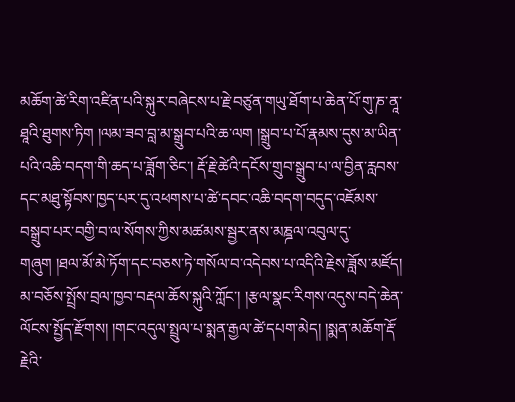མཆོག་ཚེ་རིག་འཛིན་པའི་སྐུར་བཞེངས་པ་རྗེ་བཙུན་གཡུ་ཐོག་པ་ཆེན་པོ་གུ་ཎ་ནཱ་ཐཱའི་ཐུགས་ཏིག །ལམ་ཟབ་བླ་མ་སྒྲུབ་པའི་ཆ་ལག །སྒྲུབ་པ་པོ་རྣམས་དུས་མ་ཡིན་པའི་འཆི་བདག་གི་ཆད་པ་ཟློག་ཅིང་། རྡོ་རྗེ་ཚེའི་དངོས་གྲུབ་སྒྲུབ་པ་ལ་བྱིན་རླབས་དང་མཐུ་སྟོབས་ཁྱད་པར་དུ་འཕགས་པ་ཚེ་དབང་འཆི་བདག་བདུད་འཇོམས་བསྒྲུབ་པར་བགྱི་བ་ལ་སོགས་ཀྱིས་མཚམས་སྦྱར་ནས་མཎྜལ་འབུལ་དུ་གཞུག །ཐལ་མོ་མེ་ཏོག་དང་བཅས་ཏེ་གསོལ་བ་འདེབས་པ་འདིའི་རྗེས་ཟློས་མཛོད། མ་བཅོས་སྤྲོས་བྲལ་ཁྱབ་བརྡལ་ཆོས་སྐུའི་ཀློང་། །རྩལ་སྣང་རིགས་འདུས་བདེ་ཆེན་ལོངས་སྤྱོད་རྫོགས། །གང་འདུལ་སྤྲུལ་པ་སྨན་རྒྱལ་ཚེ་དཔག་མེད། །སྨན་མཆོག་རྡོ་རྗེའི་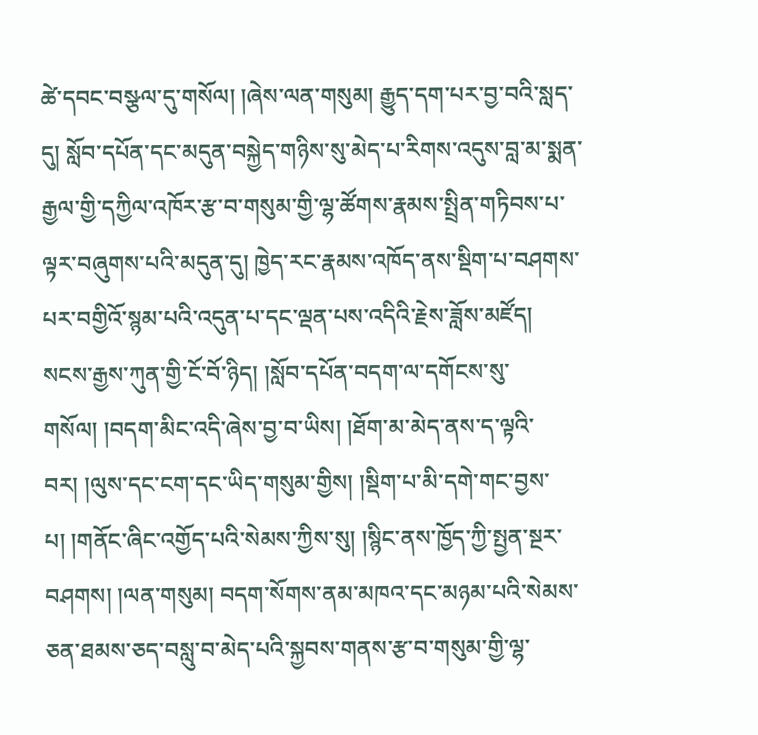ཚེ་དབང་བསྩལ་དུ་གསོལ། །ཞེས་ལན་གསུམ། རྒྱུད་དག་པར་བྱ་བའི་སླད་དུ། སློབ་དཔོན་དང་མདུན་བསྐྱེད་གཉིས་སུ་མེད་པ་རིགས་འདུས་བླ་མ་སྨན་རྒྱལ་གྱི་དཀྱིལ་འཁོར་རྩ་བ་གསུམ་གྱི་ལྷ་ཚོགས་རྣམས་སྤྲིན་གཏིབས་པ་ལྟར་བཞུགས་པའི་མདུན་དུ། ཁྱེད་རང་རྣམས་འཁོད་ནས་སྡིག་པ་བཤགས་པར་བགྱིའོ་སྙམ་པའི་འདུན་པ་དང་ལྡན་པས་འདིའི་རྗེས་ཟློས་མཛོད། སངས་རྒྱས་ཀུན་གྱི་ངོ་བོ་ཉིད། །སློབ་དཔོན་བདག་ལ་དགོངས་སུ་གསོལ། །བདག་མིང་འདི་ཞེས་བྱ་བ་ཡིས། །ཐོག་མ་མེད་ནས་ད་ལྟའི་བར། །ལུས་དང་ངག་དང་ཡིད་གསུམ་གྱིས། །སྡིག་པ་མི་དགེ་གང་བྱས་པ། །གནོང་ཞིང་འགྱོད་པའི་སེམས་ཀྱིས་སུ། །སྙིང་ནས་ཁྱོད་ཀྱི་སྤྱན་སྔར་བཤགས། །ལན་གསུམ། བདག་སོགས་ནམ་མཁའ་དང་མཉམ་པའི་སེམས་ཅན་ཐམས་ཅད་བསླུ་བ་མེད་པའི་སྐྱབས་གནས་རྩ་བ་གསུམ་གྱི་ལྷ་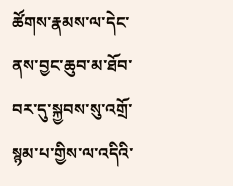ཚོགས་རྣམས་ལ་དེང་ནས་བྱང་ཆུབ་མ་ཐོབ་བར་དུ་སྐྱབས་སུ་འགྲོ་སྙམ་པ་གྱིས་ལ་འདིའི་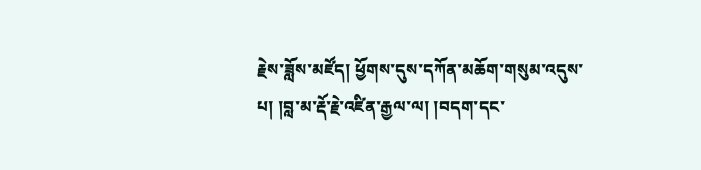རྗེས་ཟློས་མཛོད། ཕྱོགས་དུས་དཀོན་མཆོག་གསུམ་འདུས་པ། །བླ་མ་རྡོ་རྗེ་འཛིན་རྒྱལ་ལ། །བདག་དང་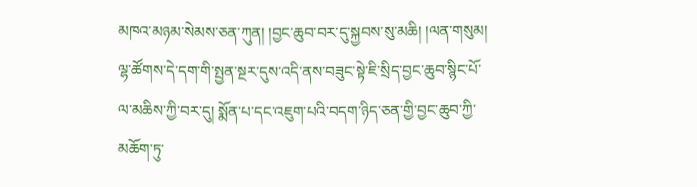མཁའ་མཉམ་སེམས་ཅན་ཀུན། །བྱང་ཆུབ་བར་དུ་སྐྱབས་སུ་མཆི། །ལན་གསུམ། ལྷ་ཚོགས་དེ་དག་གི་སྤྱན་སྔར་དུས་འདི་ནས་བཟུང་སྟེ་ཇི་སྲིད་བྱང་ཆུབ་སྙིང་པོ་ལ་མཆིས་ཀྱི་བར་དུ། སྨོན་པ་དང་འཇུག་པའི་བདག་ཉིད་ཅན་གྱི་བྱང་ཆུབ་ཀྱི་མཆོག་ཏུ་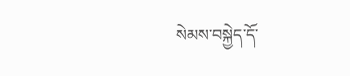སེམས་བསྐྱེད་དོ་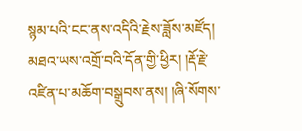སྙམ་པའི་ངང་ནས་འདིའི་རྗེས་ཟློས་མཛོད། མཐའ་ཡས་འགྲོ་བའི་དོན་གྱི་ཕྱིར། །རྡོ་རྗེ་འཛིན་པ་མཆོག་བསྒྲུབས་ནས། །ཞི་སོགས་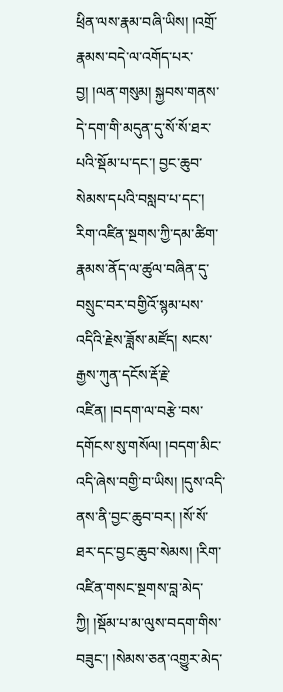ཕྲིན་ལས་རྣམ་བཞི་ཡིས། །འགྲོ་རྣམས་བདེ་ལ་འགོད་པར་བྱ། །ལན་གསུམ། སྐྱབས་གནས་དེ་དག་གི་མདུན་དུ་སོ་སོ་ཐར་པའི་སྡོམ་པ་དང་། བྱང་ཆུབ་སེམས་དཔའི་བསླབ་པ་དང་། རིག་འཛིན་སྔགས་ཀྱི་དམ་ཚིག་རྣམས་ནོད་ལ་ཚུལ་བཞིན་དུ་བསྲུང་བར་བགྱིའོ་སྙམ་པས་འདིའི་རྗེས་ཟློས་མཛོད། སངས་རྒྱས་ཀུན་དངོས་རྡོ་རྗེ་འཛིན། །བདག་ལ་བརྩེ་བས་དགོངས་སུ་གསོལ། །བདག་མིང་འདི་ཞེས་བགྱི་བ་ཡིས། །དུས་འདི་ནས་ནི་བྱང་ཆུབ་བར། །སོ་སོ་ཐར་དང་བྱང་ཆུབ་སེམས། །རིག་འཛིན་གསང་སྔགས་བླ་མེད་ཀྱི། །སྡོམ་པ་མ་ལུས་བདག་གིས་བཟུང་། །སེམས་ཅན་འགྱུར་མེད་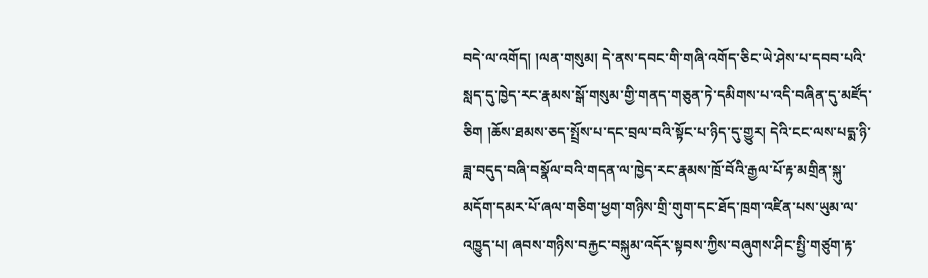བདེ་ལ་འགོད། །ལན་གསུམ། དེ་ནས་དབང་གི་གཞི་འགོད་ཅིང་ཡེ་ཤེས་པ་དབབ་པའི་སླད་དུ་ཁྱེད་རང་རྣམས་སྒོ་གསུམ་གྱི་གནད་གཅུན་ཏེ་དམིགས་པ་འདི་བཞིན་དུ་མཛོད་ཅིག །ཆོས་ཐམས་ཅད་སྤྲོས་པ་དང་བྲལ་བའི་སྟོང་པ་ཉིད་དུ་གྱུར། དེའི་ངང་ལས་པདྨ་ཉི་ཟླ་བདུད་བཞི་བསྣོལ་བའི་གདན་ལ་ཁྱེད་རང་རྣམས་ཁྲོ་བོའི་རྒྱལ་པོ་རྟ་མགྲིན་སྐུ་མདོག་དམར་པོ་ཞལ་གཅིག་ཕྱག་གཉིས་གྲི་གུག་དང་ཐོད་ཁྲག་འཛིན་པས་ཡུམ་ལ་འཁྱུད་པ། ཞབས་གཉིས་བརྐྱང་བསྐུམ་འདོར་སྟབས་ཀྱིས་བཞུགས་ཤིང་སྤྱི་གཙུག་རྟ་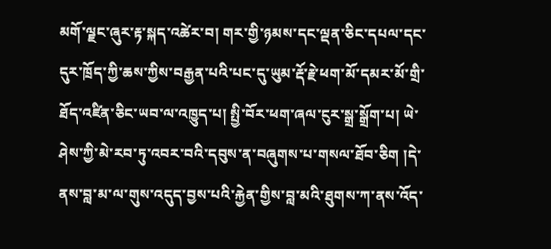མགོ་ལྗང་ཞུར་རྟ་སྐད་འཚེར་བ། གར་གྱི་ཉམས་དང་ལྡན་ཅིང་དཔལ་དང་དུར་ཁྲོད་ཀྱི་ཆས་ཀྱིས་བརྒྱན་པའི་པང་དུ་ཡུམ་རྡོ་རྗེ་ཕག་མོ་དམར་མོ་གྲི་ཐོད་འཛིན་ཅིང་ཡབ་ལ་འཁྱུད་པ། སྤྱི་བོར་ཕག་ཞལ་ངུར་སྒྲ་སྒྲོག་པ། ཡེ་ཤེས་ཀྱི་མེ་རབ་ཏུ་འབར་བའི་དབུས་ན་བཞུགས་པ་གསལ་ཐོབ་ཅིག །དེ་ནས་བླ་མ་ལ་གུས་འདུད་བྱས་པའི་རྐྱེན་གྱིས་བླ་མའི་ཐུགས་ཀ་ནས་འོད་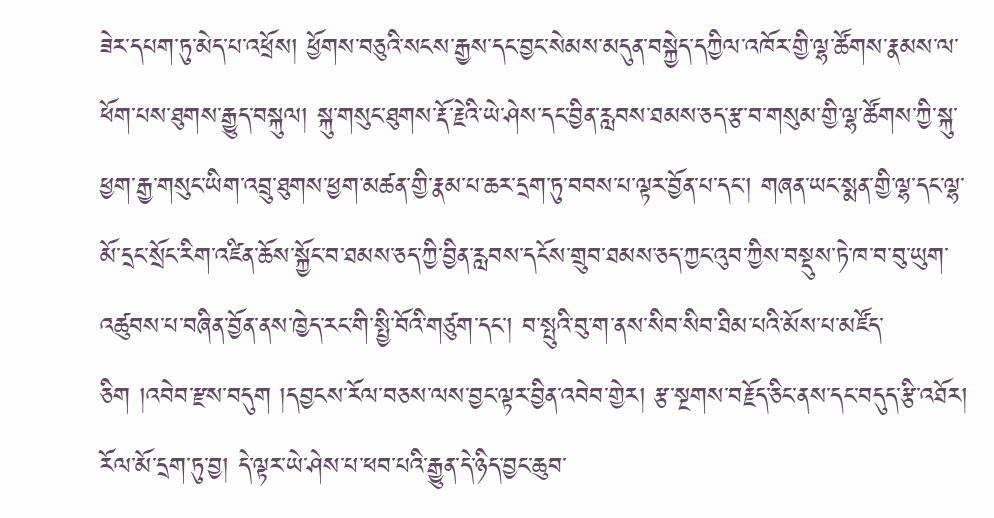ཟེར་དཔག་ཏུ་མེད་པ་འཕྲོས། ཕྱོགས་བཅུའི་སངས་རྒྱས་དང་བྱང་སེམས་མདུན་བསྐྱེད་དཀྱིལ་འཁོར་གྱི་ལྷ་ཚོགས་རྣམས་ལ་ཕོག་པས་ཐུགས་རྒྱུད་བསྐུལ། སྐུ་གསུང་ཐུགས་རྡོ་རྗེའི་ཡེ་ཤེས་དང་བྱིན་རླབས་ཐམས་ཅད་རྩ་བ་གསུམ་གྱི་ལྷ་ཚོགས་ཀྱི་སྐུ་ཕྱག་རྒྱ་གསུང་ཡིག་འབྲུ་ཐུགས་ཕྱག་མཚན་གྱི་རྣམ་པ་ཆར་དྲག་ཏུ་བབས་པ་ལྟར་བྱོན་པ་དང་། གཞན་ཡང་སྨན་གྱི་ལྷ་དང་ལྷ་མོ་དྲང་སྲོང་རིག་འཛིན་ཆོས་སྐྱོང་བ་ཐམས་ཅད་ཀྱི་བྱིན་རླབས་དངོས་གྲུབ་ཐམས་ཅད་ཀྱང་འུབ་ཀྱིས་བསྡུས་ཏེ་ཁ་བ་བུ་ཡུག་འཚུབས་པ་བཞིན་བྱོན་ནས་ཁྱེད་རང་གི་སྤྱི་བོའི་གཙུག་དང་། བ་སྤུའི་བུ་ག་ནས་སིབ་སིབ་ཐིམ་པའི་མོས་པ་མཛོད་ཅིག །འབེབ་རྫས་བདུག །དབྱངས་རོལ་བཅས་ལས་བྱང་ལྟར་བྱིན་འབེབ་གྱེར། རྩ་སྔགས་བརྗོད་ཅིང་ནས་དང་བདུད་རྩི་འཐོར། རོལ་མོ་དྲག་ཏུ་བྱ། དེ་ལྟར་ཡེ་ཤེས་པ་ཕབ་པའི་རྒྱུན་དེ་ཉིད་བྱང་ཆུབ་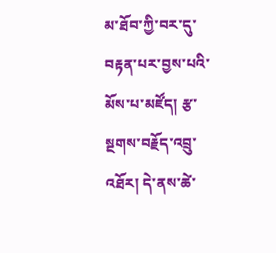མ་ཐོབ་ཀྱི་བར་དུ་བརྟན་པར་བྱས་པའི་མོས་པ་མཛོད། རྩ་སྔགས་བརྗོད་འབྲུ་འཐོར། དེ་ནས་ཚེ་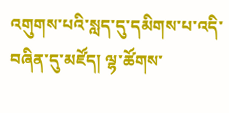འགུགས་པའི་སླད་དུ་དམིགས་པ་འདི་བཞིན་དུ་མཛོད། ལྷ་ཚོགས་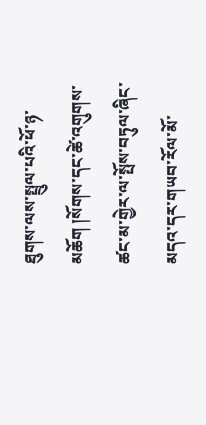ཐུགས་ལས་སྤྲུལ་པའི་ཕོ་ཉ་མཆོག །སོགས་དང་ཚེ་འགུགས་ཚང་མ་གྱེར་ལ་སྤོས་བཏུལ་ཞིང་མདའ་དར་གཡབ་རོལ་མོ་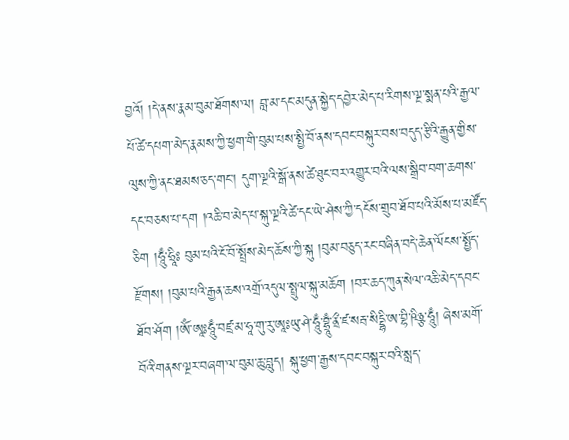བྱའོ། །དེ་ནས་རྣམ་བུམ་ཐོགས་ལ། བླ་མ་དང་མདུན་སྐྱེད་དབྱེར་མེད་པ་རིགས་ལྔ་སྨན་པའི་རྒྱལ་པོ་ཚེ་དཔག་མེད་རྣམས་ཀྱི་ཕྱག་གི་བུམ་པས་སྤྱི་བོ་ནས་དབང་བསྐུར་བས་བདུད་རྩིའི་རྒྱུན་གྱིས་ལུས་ཀྱི་ནང་ཐམས་ཅད་གང་། དུག་ལྔའི་སྒོ་ནས་ཚེ་ཐུང་བར་འགྱུར་བའི་ལས་སྒྲིབ་བག་ཆགས་དང་བཅས་པ་དག །འཆི་བ་མེད་པ་སྐུ་ལྔའི་ཚེ་དང་ཡེ་ཤེས་ཀྱི་དངོས་གྲུབ་ཐོབ་པའི་མོས་པ་མཛོད་ཅིག །ཧཱུྃ་ཧྲཱིཿ བུམ་པའི་ངོ་བོ་སྤྲོས་མེད་ཆོས་ཀྱི་སྐུ །བུམ་བཅུད་རང་བཞིན་བདེ་ཆེན་ལོངས་སྤྱོད་རྫོགས། །བུམ་པའི་རྒྱན་ཆས་འགྲོ་འདུལ་སྤྲུལ་སྐུ་མཆོག །བར་ཆད་ཀུན་སེལ་འཆི་མེད་དབང་ཐོབ་ཤོག །ཨོཾ་ཨཱཿཧཱུྃ་བཛྲ་མ་ཧཱ་གུ་རུ་ཨཱཿཡུ་ཤེ་ཧཱུྃ་བྷྲཱུྃ་ནྲྀ་ཛ་སརྦ་སིདྡྷི་ཨ་བྷི་ཥིཉྩ་ཧཱུྃ། ཞེས་མགོ་བོའི་གནས་ལྔར་བཞག་ལ་བུམ་ཆུ་བླུད། སྐུ་ཕྱག་རྒྱས་དབང་བསྐུར་བའི་སླད་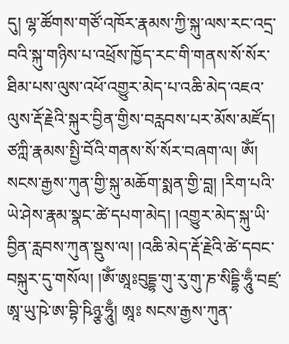དུ། ལྷ་ཚོགས་གཙོ་འཁོར་རྣམས་ཀྱི་སྐུ་ལས་རང་འདྲ་བའི་སྐུ་གཉིས་པ་འཕྲོས་ཁྱོད་རང་གི་གནས་སོ་སོར་ཐིམ་པས་ལུས་འཕོ་འགྱུར་མེད་པ་འཆི་མེད་འཇའ་ལུས་རྡོ་རྗེའི་སྐུར་བྱིན་གྱིས་བརླབས་པར་མོས་མཛོད། ཙཀླི་རྣམས་སྤྱི་བོའི་གནས་སོ་སོར་བཞག་ལ། ཨོཾ། སངས་རྒྱས་ཀུན་གྱི་སྐུ་མཆོག་སྨན་གྱི་བླ། །རིག་པའི་ཡེ་ཤེས་རྣམ་སྣང་ཚེ་དཔག་མེད། །འགྱུར་མེད་སྐུ་ཡི་བྱིན་རླབས་ཀུན་སྡུས་ལ། །འཆི་མེད་རྡོ་རྗེའི་ཚེ་དབང་བསྐུར་དུ་གསོལ། །ཨོཾ་ཨཱཿབུདྡྷ་གུ་རུ་གུ་ཎ་སིདྡྷི་ཧཱུྃ་བཛྲ་ཨཱ་ཡུ་ཥེ་ཨ་བྷི་ཥིཉྩ་ཧཱུྃ། ཨཱཿ སངས་རྒྱས་ཀུན་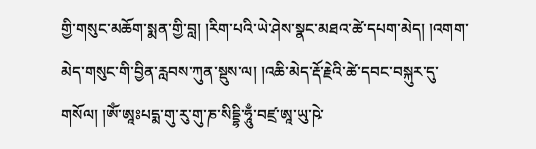གྱི་གསུང་མཆོག་སྨན་གྱི་བླ། །རིག་པའི་ཡེ་ཤེས་སྣང་མཐའ་ཚེ་དཔག་མེད། །འགག་མེད་གསུང་གི་བྱིན་རླབས་ཀུན་སྡུས་ལ། །འཆི་མེད་རྡོ་རྗེའི་ཚེ་དབང་བསྐུར་དུ་གསོལ། །ཨོཾ་ཨཱཿཔདྨ་གུ་རུ་གུ་ཎ་སིདྡྷི་ཧཱུྃ་བཛྲ་ཨཱ་ཡུ་ཥེ་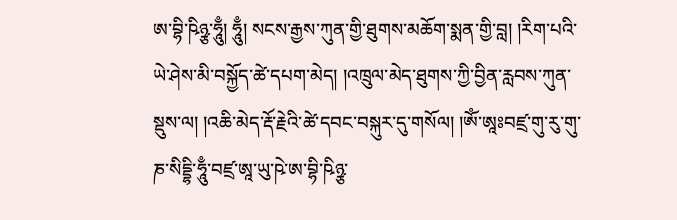ཨ་བྷི་ཥིཉྩ་ཧཱུྃ། ཧཱུྃ། སངས་རྒྱས་ཀུན་གྱི་ཐུགས་མཆོག་སྨན་གྱི་བླ། །རིག་པའི་ཡེ་ཤེས་མི་བསྐྱོད་ཚེ་དཔག་མེད། །འཁྲུལ་མེད་ཐུགས་ཀྱི་བྱིན་རླབས་ཀུན་སྡུས་ལ། །འཆི་མེད་རྡོ་རྗེའི་ཚེ་དབང་བསྐུར་དུ་གསོལ། །ཨོཾ་ཨཱཿབཛྲ་གུ་རུ་གུ་ཎ་སིདྡྷི་ཧཱུྃ་བཛྲ་ཨཱ་ཡུ་ཥེ་ཨ་བྷི་ཥིཉྩ་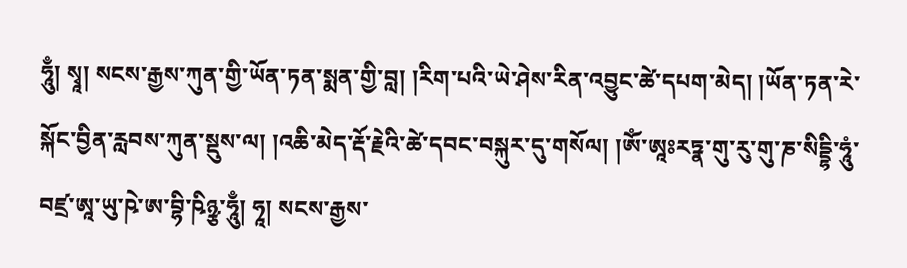ཧཱུྃ། སྭཱ། སངས་རྒྱས་ཀུན་གྱི་ཡོན་ཏན་སྨན་གྱི་བླ། །རིག་པའི་ཡེ་ཤེས་རིན་འབྱུང་ཚེ་དཔག་མེད། །ཡོན་ཏན་རེ་སྐོང་བྱིན་རླབས་ཀུན་སྡུས་ལ། །འཆི་མེད་རྡོ་རྗེའི་ཚེ་དབང་བསྐུར་དུ་གསོལ། །ཨོཾ་ཨཱཿརཏྣ་གུ་རུ་གུ་ཎ་སིདྡྷི་ཧཱུཾ་བཛྲ་ཨཱ་ཡུ་ཥེ་ཨ་བྷི་ཥིཉྩ་ཧཱུྃ། ཧཱ། སངས་རྒྱས་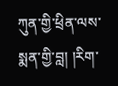ཀུན་གྱི་ཕྲིན་ལས་སྨན་གྱི་བླ། །རིག་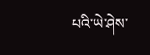པའི་ཡེ་ཤེས་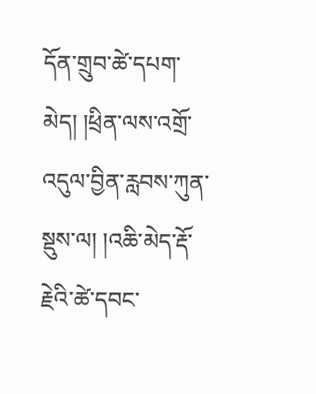དོན་གྲུབ་ཚེ་དཔག་མེད། །ཕྲིན་ལས་འགྲོ་འདུལ་བྱིན་རླབས་ཀུན་སྡུས་ལ། །འཆི་མེད་རྡོ་རྗེའི་ཚེ་དབང་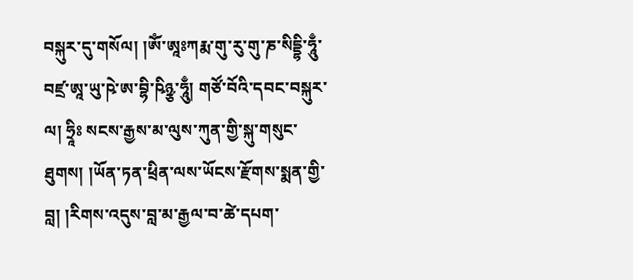བསྐུར་དུ་གསོལ། །ཨོཾ་ཨཱཿཀརྨ་གུ་རུ་གུ་ཎ་སིདྡྷི་ཧཱུྃ་བཛྲ་ཨཱ་ཡུ་ཥེ་ཨ་བྷི་ཥིཉྩ་ཧཱུྃ། གཙོ་བོའི་དབང་བསྐུར་ལ། ཧྲཱིཿ སངས་རྒྱས་མ་ལུས་ཀུན་གྱི་སྐུ་གསུང་ཐུགས། །ཡོན་ཏན་ཕྲིན་ལས་ཡོངས་རྫོགས་སྨན་གྱི་བླ། །རིགས་འདུས་བླ་མ་རྒྱལ་བ་ཚེ་དཔག་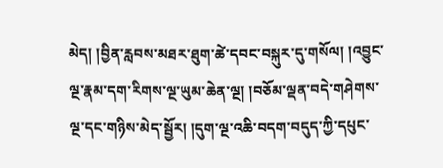མེད། །བྱིན་རླབས་མཐར་ཐུག་ཚེ་དབང་བསྐུར་དུ་གསོལ། །འབྱུང་ལྔ་རྣམ་དག་རིགས་ལྔ་ཡུམ་ཆེན་ལྔ། །བཅོམ་ལྡན་བདེ་གཤེགས་ལྔ་དང་གཉིས་མེད་སྦྱོར། །དུག་ལྔ་འཆི་བདག་བདུད་ཀྱི་དཔུང་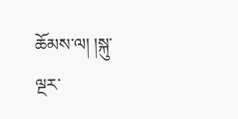ཆོམས་ལ། །སྐུ་ལྔར་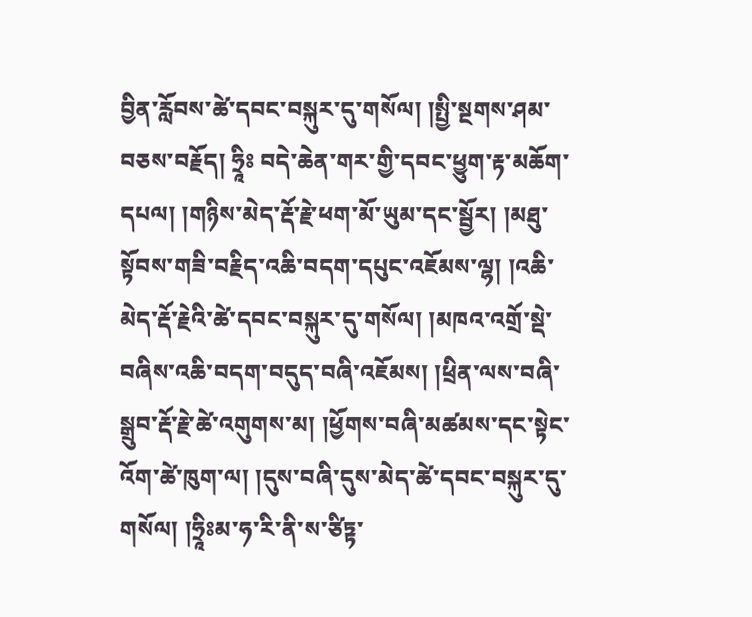བྱིན་རློབས་ཚེ་དབང་བསྐུར་དུ་གསོལ། །སྤྱི་སྔགས་ཤམ་བཅས་བརྗོད། ཧྲཱིཿ བདེ་ཆེན་གར་གྱི་དབང་ཕྱུག་རྟ་མཆོག་དཔལ། །གཉིས་མེད་རྡོ་རྗེ་ཕག་མོ་ཡུམ་དང་སྦྱོར། །མཐུ་སྟོབས་གཟི་བརྗིད་འཆི་བདག་དཔུང་འཇོམས་ལྷ། །འཆི་མེད་རྡོ་རྗེའི་ཚེ་དབང་བསྐུར་དུ་གསོལ། །མཁའ་འགྲོ་སྡེ་བཞིས་འཆི་བདག་བདུད་བཞི་འཇོམས། །ཕྲིན་ལས་བཞི་སྒྲུབ་རྡོ་རྗེ་ཚེ་འགུགས་མ། །ཕྱོགས་བཞི་མཚམས་དང་སྟེང་འོག་ཚེ་ཁུག་ལ། །དུས་བཞི་དུས་མེད་ཚེ་དབང་བསྐུར་དུ་གསོལ། །ཧྲཱིཿམ་ཧ་རི་ནི་ས་ཙིཏྟ་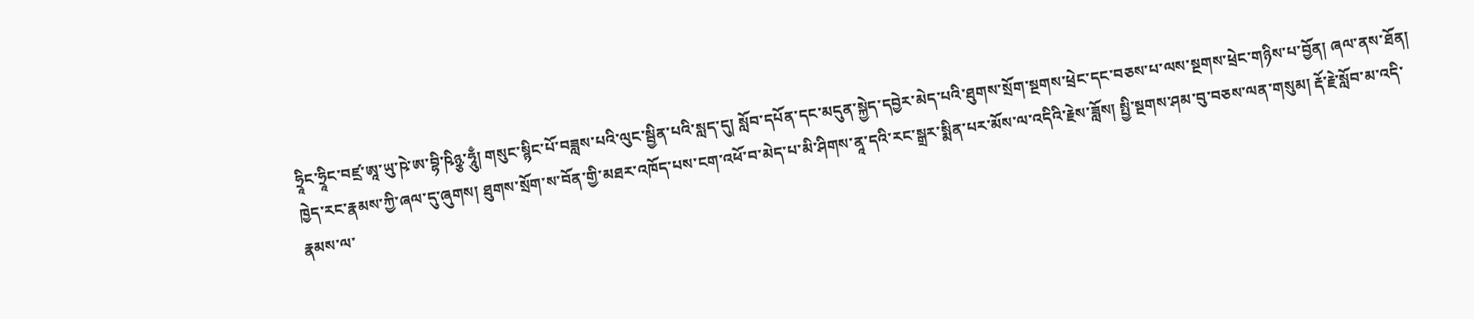ཧྲཱིང་ཧྲཱིང་བཛྲ་ཨཱ་ཡུ་ཥེ་ཨ་བྷི་ཥིཉྩ་ཧཱུྃ། གསུང་སྙིང་པོ་བཟླས་པའི་ལུང་སྦྱིན་པའི་སླད་དུ། སློབ་དཔོན་དང་མདུན་སྐྱེད་དབྱེར་མེད་པའི་ཐུགས་སྲོག་སྔགས་ཕྲེང་དང་བཅས་པ་ལས་སྔགས་ཕྲེང་གཉིས་པ་བྱོན། ཞལ་ནས་ཐོན། ཁྱེད་རང་རྣམས་ཀྱི་ཞལ་དུ་ཞུགས། ཐུགས་སྲོག་ས་བོན་གྱི་མཐར་འཁོད་པས་ངག་འཕོ་བ་མེད་པ་མི་ཤིགས་ནཱ་དའི་རང་སྒྲར་སྨིན་པར་མོས་ལ་འདིའི་རྗེས་ཟློས། སྤྱི་སྔགས་ཤམ་བུ་བཅས་ལན་གསུམ། རྡོ་རྗེ་སློབ་མ་འདི་རྣམས་ལ་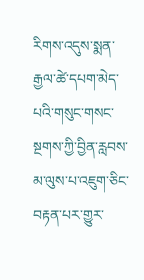རིགས་འདུས་སྨན་རྒྱལ་ཚེ་དཔག་མེད་པའི་གསུང་གསང་སྔགས་ཀྱི་བྱིན་རླབས་མ་ལུས་པ་འཇུག་ཅིང་བརྟན་པར་གྱུར་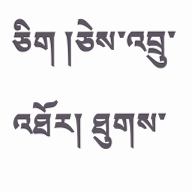ཅིག །ཅེས་འབྲུ་འཐོར། ཐུགས་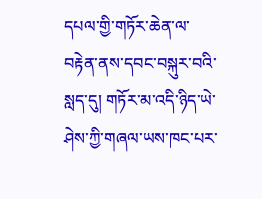དཔལ་གྱི་གཏོར་ཆེན་ལ་བརྟེན་ནས་དབང་བསྐུར་བའི་སླད་དུ། གཏོར་མ་འདི་ཉིད་ཡེ་ཤེས་ཀྱི་གཞལ་ཡས་ཁང་པར་